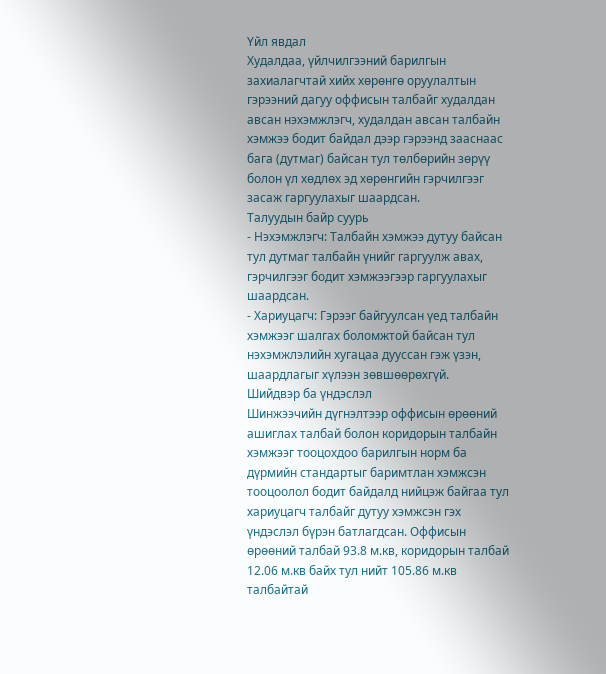Үйл явдал
Худалдаа, үйлчилгээний барилгын захиалагчтай хийх хөрөнгө оруулалтын гэрээний дагуу оффисын талбайг худалдан авсан нэхэмжлэгч, худалдан авсан талбайн хэмжээ бодит байдал дээр гэрээнд зааснаас бага (дутмаг) байсан тул төлбөрийн зөрүү болон үл хөдлөх эд хөрөнгийн гэрчилгээг засаж гаргуулахыг шаардсан.
Талуудын байр суурь
- Нэхэмжлэгч: Талбайн хэмжээ дутуу байсан тул дутмаг талбайн үнийг гаргуулж авах, гэрчилгээг бодит хэмжээгээр гаргуулахыг шаардсан.
- Хариуцагч: Гэрээг байгуулсан үед талбайн хэмжээг шалгах боломжтой байсан тул нэхэмжлэлийн хугацаа дууссан гэж үзэн, шаардлагыг хүлээн зөвшөөрөхгүй.
Шийдвэр ба үндэслэл
Шинжээчийн дүгнэлтээр оффисын өрөөний ашиглах талбай болон коридорын талбайн хэмжээг тооцохдоо барилгын норм ба дүрмийн стандартыг баримтлан хэмжсэн тооцоолол бодит байдалд нийцэж байгаа тул хариуцагч талбайг дутуу хэмжсэн гэх үндэслэл бүрэн батлагдсан. Оффисын өрөөний талбай 93.8 м.кв, коридорын талбай 12.06 м.кв байх тул нийт 105.86 м.кв талбайтай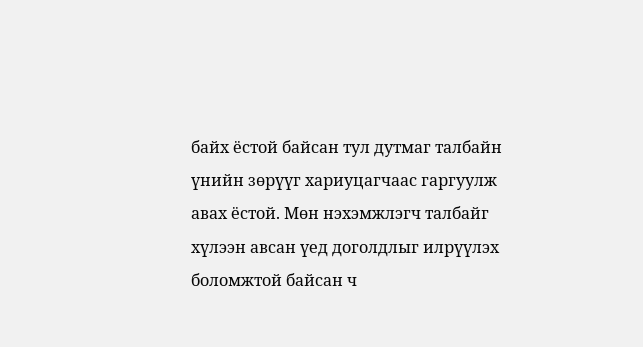байх ёстой байсан тул дутмаг талбайн үнийн зөрүүг хариуцагчаас гаргуулж авах ёстой. Мөн нэхэмжлэгч талбайг хүлээн авсан үед доголдлыг илрүүлэх боломжтой байсан ч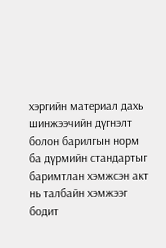хэргийн материал дахь шинжээчийн дүгнэлт болон барилгын норм ба дүрмийн стандартыг баримтлан хэмжсэн акт нь талбайн хэмжээг бодит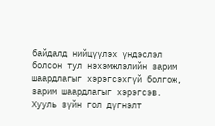байдалд нийцүүлэх үндэслэл болсон тул нэхэмжлэлийн зарим шаардлагыг хэрэгсэхгүй болгож, зарим шаардлагыг хэрэгсэв.
Хууль зүйн гол дүгнэлт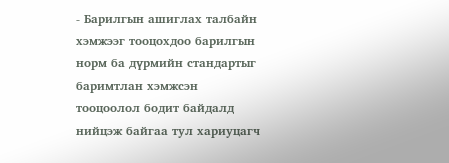- Барилгын ашиглах талбайн хэмжээг тооцохдоо барилгын норм ба дүрмийн стандартыг баримтлан хэмжсэн тооцоолол бодит байдалд нийцэж байгаа тул хариуцагч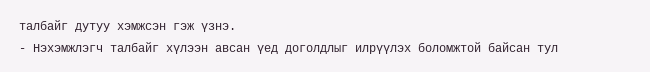талбайг дутуу хэмжсэн гэж үзнэ.
- Нэхэмжлэгч талбайг хүлээн авсан үед доголдлыг илрүүлэх боломжтой байсан тул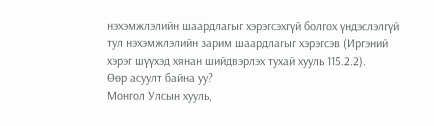нэхэмжлэлийн шаардлагыг хэрэгсэхгүй болгох үндэслэлгүй тул нэхэмжлэлийн зарим шаардлагыг хэрэгсэв (Иргэний хэрэг шүүхэд хянан шийдвэрлэх тухай хууль 115.2.2).
Өөр асуулт байна уу?
Монгол Улсын хууль,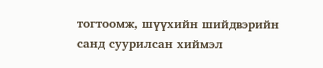тогтоомж, шүүхийн шийдвэрийн санд суурилсан хиймэл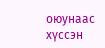оюунаас хүссэн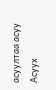асуултаа асуу
Асуух